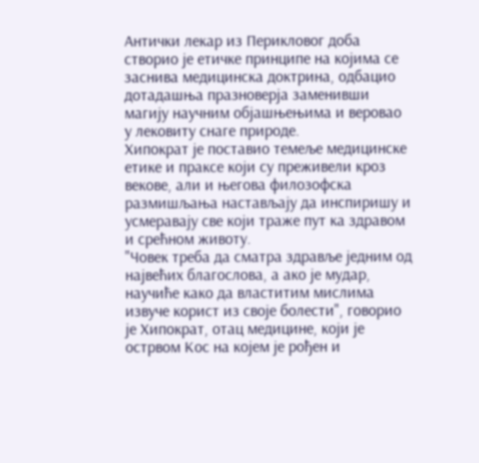Антички лекар из Перикловог доба створио је етичке принципе на којима се заснива медицинска доктрина, одбацио дотадашња празноверја заменивши магију научним објашњењима и веровао у лековиту снаге природе.
Хипократ је поставио темеље медицинске етике и праксе који су преживели кроз векове, али и његова филозофска размишљања настављају да инспиришу и усмеравају све који траже пут ка здравом и срећном животу.
"Човек треба да сматра здравље једним од највећих благослова, а ако је мудар, научиће како да властитим мислима извуче корист из своје болести", говорио је Хипократ, отац медицине, који је острвом Кос на којем је рођен и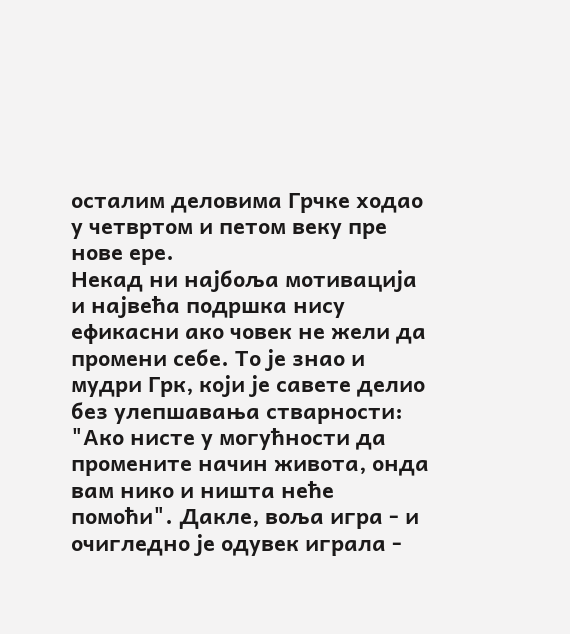осталим деловима Грчке ходао у четвртом и петом веку пре нове ере.
Некад ни најбоља мотивација и највећа подршка нису ефикасни ако човек не жели да промени себе. То је знао и мудри Грк, који је савете делио без улепшавања стварности: "Ако нисте у могућности да промените начин живота, онда вам нико и ништа неће помоћи". Дакле, воља игра - и очигледно је одувек играла -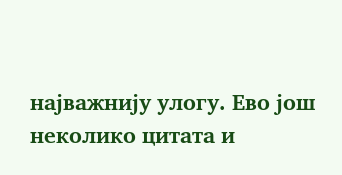најважнију улогу. Ево још неколико цитата и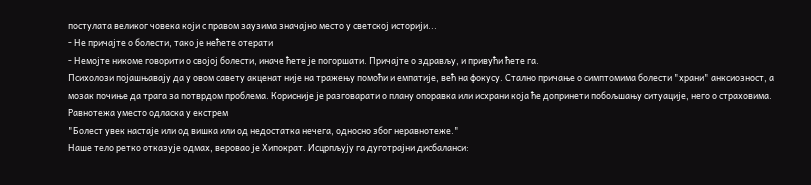постулата великог човека који с правом заузима значајно место у светској историји...
- Не причајте о болести, тако је нећете отерати
- Немојте никоме говорити о својој болести, иначе ћете је погоршати. Причајте о здрављу, и привући ћете га.
Психолози појашњавају да у овом савету акценат није на тражењу помоћи и емпатије, већ на фокусу. Стално причање о симптомима болести "храни" анксиозност, а мозак почиње да трага за потврдом проблема. Корисније је разговарати о плану опоравка или исхрани која ће допринети побољшању ситуације, него о страховима.
Равнотежа уместо одласка у екстрем
"Болест увек настаје или од вишка или од недостатка нечега, односно због неравнотеже."
Наше тело ретко отказује одмах, веровао је Хипократ. Исцрпљују га дуготрајни дисбаланси: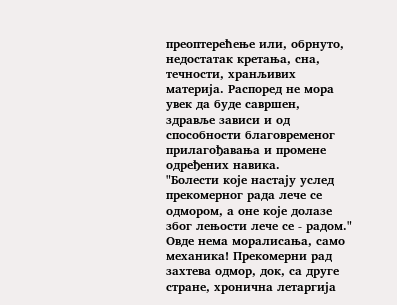преоптерећење или, обрнуто, недостатак кретања, сна, течности, хранљивих материја. Распоред не мора увек да буде савршен, здравље зависи и од способности благовременог прилагођавања и промене одређених навика.
"Болести које настају услед прекомерног рада лече се одмором, а оне које долазе због лењости лече се - радом."
Овде нема моралисања, само механика! Прекомерни рад захтева одмор, док, са друге стране, хронична летаргија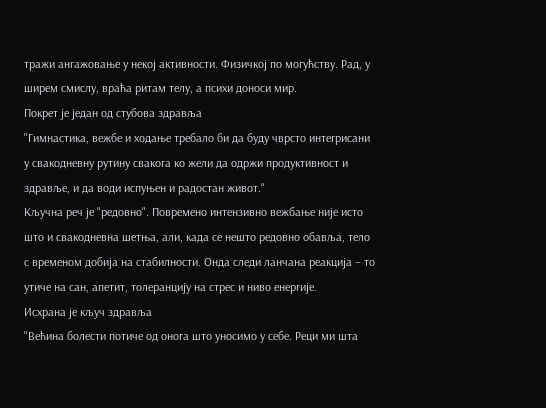тражи ангажовање у некој активности. Физичкој по могућству. Рад, у ширем смислу, враћа ритам телу, а психи доноси мир.
Покрет је један од стубова здравља
"Гимнастика, вежбе и ходање требало би да буду чврсто интегрисани у свакодневну рутину свакога ко жели да одржи продуктивност и здравље, и да води испуњен и радостан живот."
Кључна реч је "редовно". Повремено интензивно вежбање није исто што и свакодневна шетња, али, када се нешто редовно обавља, тело с временом добија на стабилности. Онда следи ланчана реакција – то утиче на сан, апетит, толеранцију на стрес и ниво енергије.
Исхрана је кључ здравља
"Већина болести потиче од онога што уносимо у себе. Реци ми шта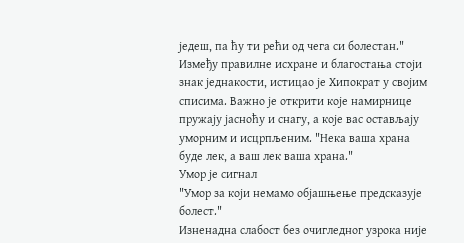једеш, па ћу ти рећи од чега си болестан."
Између правилне исхране и благостања стоји знак једнакости, истицао је Хипократ у својим списима. Важно је открити које намирнице пружају јасноћу и снагу, а које вас остављају уморним и исцрпљеним. "Нека ваша храна буде лек, а ваш лек ваша храна."
Умор је сигнал
"Умор за који немамо објашњење предсказује болест."
Изненадна слабост без очигледног узрока није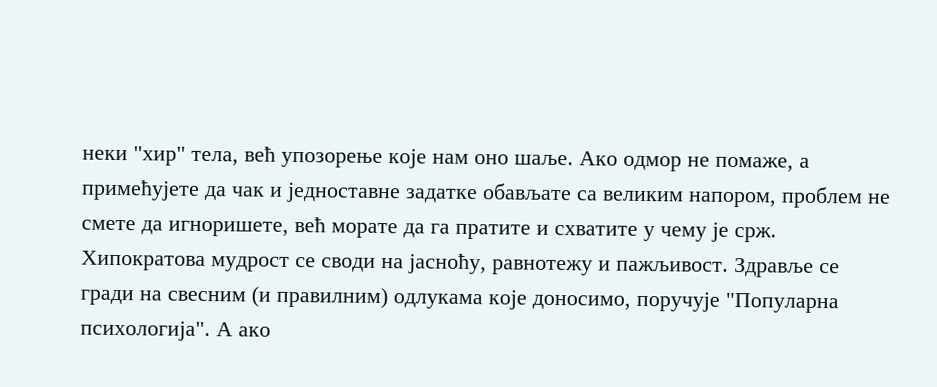неки "хир" тела, већ упозорење које нам оно шаље. Ако одмор не помаже, а примећујете да чак и једноставне задатке обављате са великим напором, проблем не смете да игноришете, већ морате да га пратите и схватите у чему је срж.
Хипократова мудрост се своди на јасноћу, равнотежу и пажљивост. Здравље се гради на свесним (и правилним) одлукама које доносимо, поручује "Популарна психологија". А ако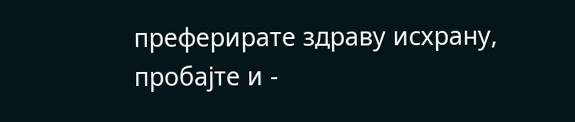преферирате здраву исхрану, пробајте и -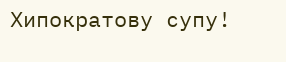Хипократову супу!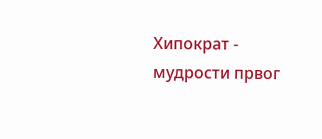Хипократ - мудрости првог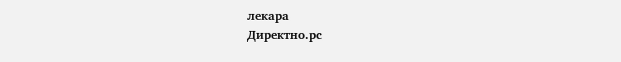лекара
Директно.рс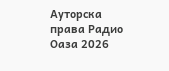Ауторска права Радио Оаза 2026